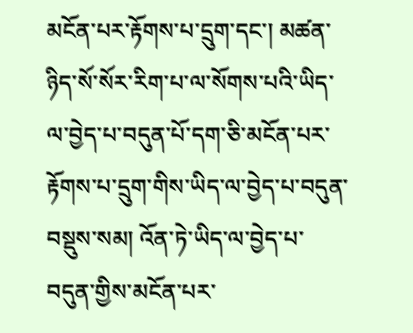མངོན་པར་རྟོགས་པ་དྲུག་དང་། མཚན་ཉིད་སོ་སོར་རིག་པ་ལ་སོགས་པའི་ཡིད་ལ་བྱེད་པ་བདུན་པོ་དག་ཅི་མངོན་པར་རྟོགས་པ་དྲུག་གིས་ཡིད་ལ་བྱེད་པ་བདུན་བསྡུས་སམ། འོན་ཏེ་ཡིད་ལ་བྱེད་པ་བདུན་གྱིས་མངོན་པར་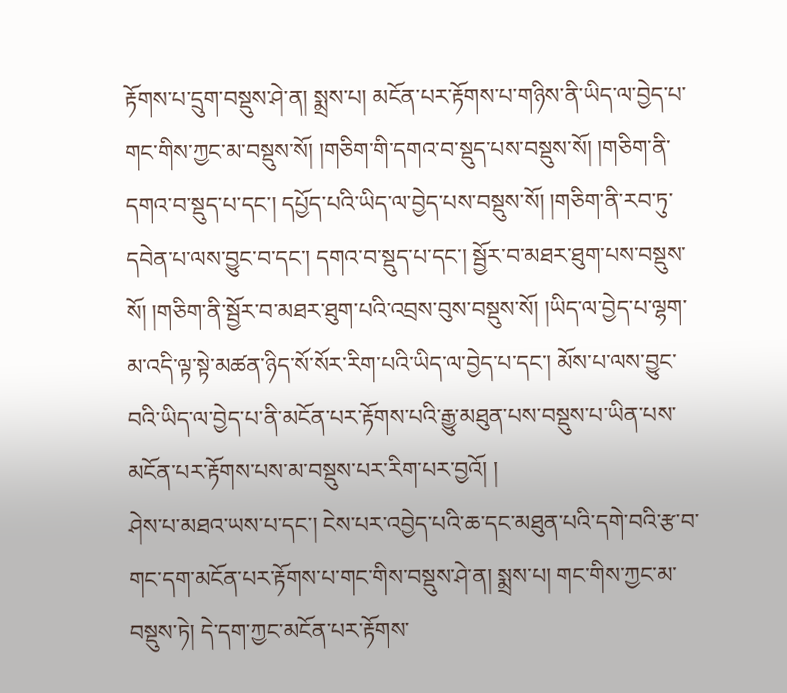རྟོགས་པ་དྲུག་བསྡུས་ཤེ་ན། སྨྲས་པ། མངོན་པར་རྟོགས་པ་གཉིས་ནི་ཡིད་ལ་བྱེད་པ་གང་གིས་ཀྱང་མ་བསྡུས་སོ། །གཅིག་གི་དགའ་བ་སྡུད་པས་བསྡུས་སོ། །གཅིག་ནི་དགའ་བ་སྡུད་པ་དང་། དཔྱོད་པའི་ཡིད་ལ་བྱེད་པས་བསྡུས་སོ། །གཅིག་ནི་རབ་ཏུ་དབེན་པ་ལས་བྱུང་བ་དང་། དགའ་བ་སྡུད་པ་དང་། སྦྱོར་བ་མཐར་ཐུག་པས་བསྡུས་སོ། །གཅིག་ནི་སྦྱོར་བ་མཐར་ཐུག་པའི་འབྲས་བུས་བསྡུས་སོ། །ཡིད་ལ་བྱེད་པ་ལྷག་མ་འདི་ལྟ་སྟེ་མཚན་ཉིད་སོ་སོར་རིག་པའི་ཡིད་ལ་བྱེད་པ་དང་། མོས་པ་ལས་བྱུང་བའི་ཡིད་ལ་བྱེད་པ་ནི་མངོན་པར་རྟོགས་པའི་རྒྱུ་མཐུན་པས་བསྡུས་པ་ཡིན་པས་མངོན་པར་རྟོགས་པས་མ་བསྡུས་པར་རིག་པར་བྱའོ། །
ཤེས་པ་མཐའ་ཡས་པ་དང་། ངེས་པར་འབྱེད་པའི་ཆ་དང་མཐུན་པའི་དགེ་བའི་རྩ་བ་གང་དག་མངོན་པར་རྟོགས་པ་གང་གིས་བསྡུས་ཤེ་ན། སྨྲས་པ། གང་གིས་ཀྱང་མ་བསྡུས་ཏེ། དེ་དག་ཀྱང་མངོན་པར་རྟོགས་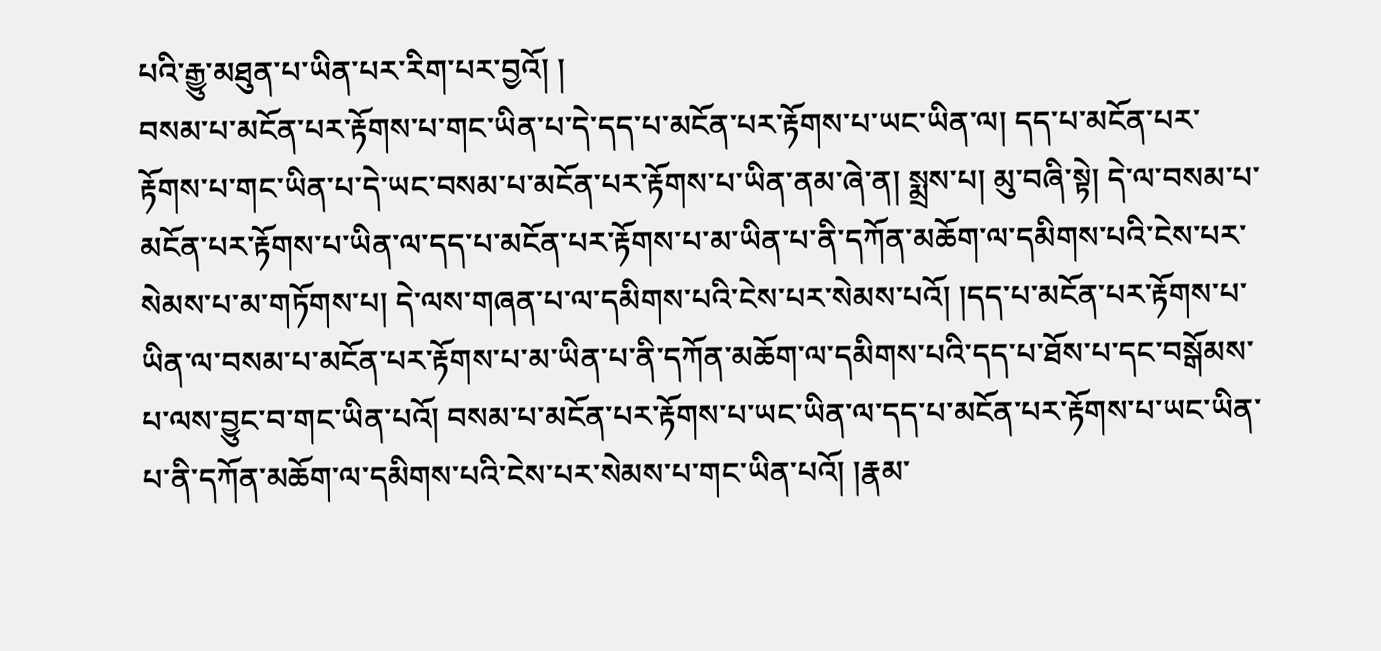པའི་རྒྱུ་མཐུན་པ་ཡིན་པར་རིག་པར་བྱའོ། །
བསམ་པ་མངོན་པར་རྟོགས་པ་གང་ཡིན་པ་དེ་དད་པ་མངོན་པར་རྟོགས་པ་ཡང་ཡིན་ལ། དད་པ་མངོན་པར་རྟོགས་པ་གང་ཡིན་པ་དེ་ཡང་བསམ་པ་མངོན་པར་རྟོགས་པ་ཡིན་ནམ་ཞེ་ན། སྨྲས་པ། མུ་བཞི་སྟེ། དེ་ལ་བསམ་པ་མངོན་པར་རྟོགས་པ་ཡིན་ལ་དད་པ་མངོན་པར་རྟོགས་པ་མ་ཡིན་པ་ནི་དཀོན་མཆོག་ལ་དམིགས་པའི་ངེས་པར་སེམས་པ་མ་གཏོགས་པ། དེ་ལས་གཞན་པ་ལ་དམིགས་པའི་ངེས་པར་སེམས་པའོ། །དད་པ་མངོན་པར་རྟོགས་པ་ཡིན་ལ་བསམ་པ་མངོན་པར་རྟོགས་པ་མ་ཡིན་པ་ནི་དཀོན་མཆོག་ལ་དམིགས་པའི་དད་པ་ཐོས་པ་དང་བསྒོམས་པ་ལས་བྱུང་བ་གང་ཡིན་པའོ། བསམ་པ་མངོན་པར་རྟོགས་པ་ཡང་ཡིན་ལ་དད་པ་མངོན་པར་རྟོགས་པ་ཡང་ཡིན་པ་ནི་དཀོན་མཆོག་ལ་དམིགས་པའི་ངེས་པར་སེམས་པ་གང་ཡིན་པའོ། །རྣམ་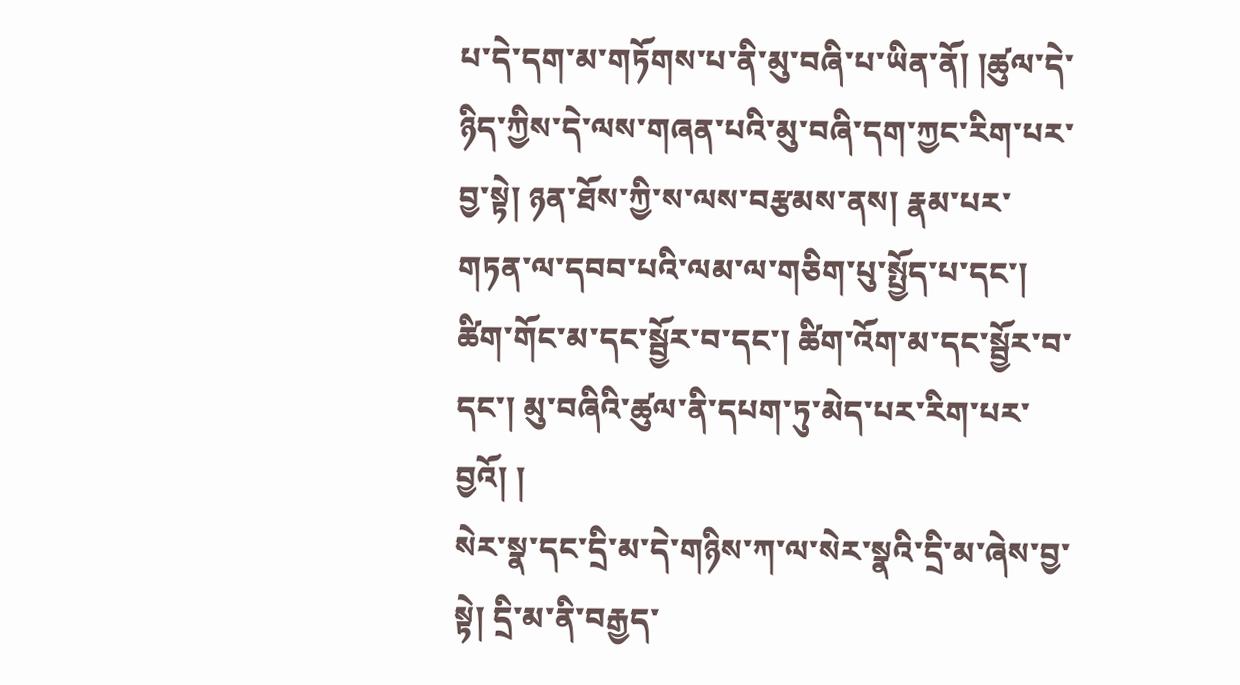པ་དེ་དག་མ་གཏོགས་པ་ནི་མུ་བཞི་པ་ཡིན་ནོ། །ཚུལ་དེ་ཉིད་ཀྱིས་དེ་ལས་གཞན་པའི་མུ་བཞི་དག་ཀྱང་རིག་པར་བྱ་སྟེ། ཉན་ཐོས་ཀྱི་ས་ལས་བརྩམས་ནས། རྣམ་པར་གཏན་ལ་དབབ་པའི་ལམ་ལ་གཅིག་པུ་སྤྱོད་པ་དང་། ཚིག་གོང་མ་དང་སྦྱོར་བ་དང་། ཚིག་འོག་མ་དང་སྦྱོར་བ་དང་། མུ་བཞིའི་ཚུལ་ནི་དཔག་ཏུ་མེད་པར་རིག་པར་བྱའོ། །
སེར་སྣ་དང་དྲི་མ་དེ་གཉིས་ཀ་ལ་སེར་སྣའི་དྲི་མ་ཞེས་བྱ་སྟེ། དྲི་མ་ནི་བརྒྱད་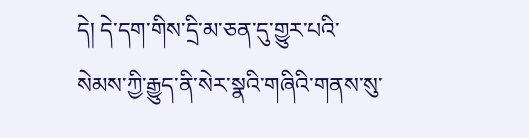དེ། དེ་དག་གིས་དྲི་མ་ཅན་དུ་གྱུར་པའི་སེམས་ཀྱི་རྒྱུད་ནི་སེར་སྣའི་གཞིའི་གནས་སུ་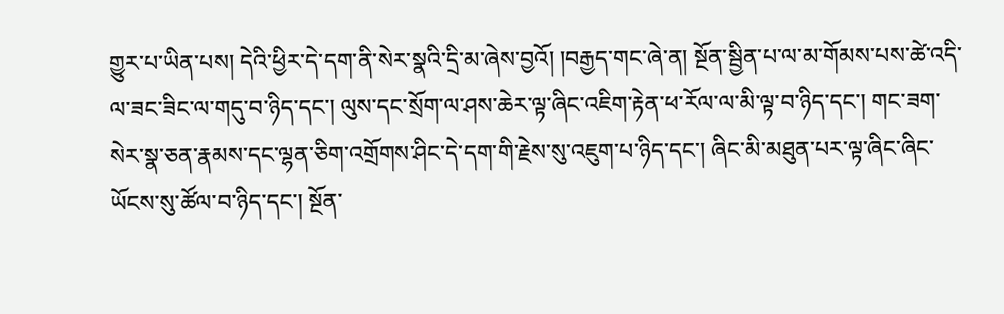གྱུར་པ་ཡིན་པས། དེའི་ཕྱིར་དེ་དག་ནི་སེར་སྣའི་དྲི་མ་ཞེས་བྱའོ། །བརྒྱད་གང་ཞེ་ན། སྔོན་སྦྱིན་པ་ལ་མ་གོམས་པས་ཚེ་འདི་ལ་ཟང་ཟིང་ལ་གདུ་བ་ཉིད་དང་། ལུས་དང་སྲོག་ལ་ཤས་ཆེར་ལྟ་ཞིང་འཇིག་རྟེན་ཕ་རོལ་ལ་མི་ལྟ་བ་ཉིད་དང་། གང་ཟག་སེར་སྣ་ཅན་རྣམས་དང་ལྷན་ཅིག་འགྲོགས་ཤིང་དེ་དག་གི་རྗེས་སུ་འཇུག་པ་ཉིད་དང་། ཞིང་མི་མཐུན་པར་ལྟ་ཞིང་ཞིང་ཡོངས་སུ་ཚོལ་བ་ཉིད་དང་། སྔོན་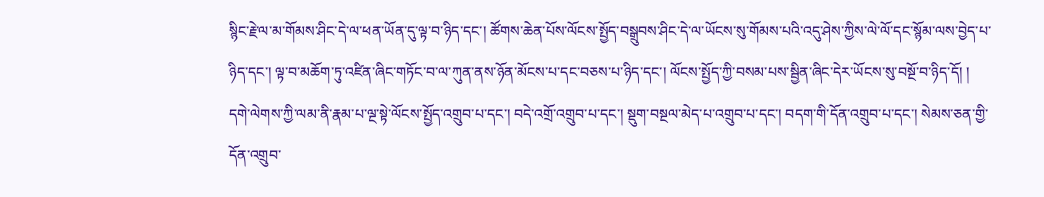སྙིང་རྗེ་ལ་མ་གོམས་ཤིང་དེ་ལ་ཕན་ཡོན་དུ་ལྟ་བ་ཉིད་དང་། ཚོགས་ཆེན་པོས་ལོངས་སྤྱོད་བསྒྲུབས་ཤིང་དེ་ལ་ཡོངས་སུ་གོམས་པའི་འདུ་ཤེས་ཀྱིས་ལེ་ལོ་དང་སྙོམ་ལས་བྱེད་པ་ཉིད་དང་། ལྟ་བ་མཆོག་ཏུ་འཛིན་ཞིང་གཏོང་བ་ལ་ཀུན་ནས་ཉོན་མོངས་པ་དང་བཅས་པ་ཉིད་དང་། ལོངས་སྤྱོད་ཀྱི་བསམ་པས་སྦྱིན་ཞིང་དེར་ཡོངས་སུ་བསྔོ་བ་ཉིད་དོ། །
དགེ་ལེགས་ཀྱི་ལམ་ནི་རྣམ་པ་ལྔ་སྟེ་ལོངས་སྤྱོད་འགྲུབ་པ་དང་། བདེ་འགྲོ་འགྲུབ་པ་དང་། སྡུག་བསྔལ་མེད་པ་འགྲུབ་པ་དང་། བདག་གི་དོན་འགྲུབ་པ་དང་། སེམས་ཅན་གྱི་དོན་འགྲུབ་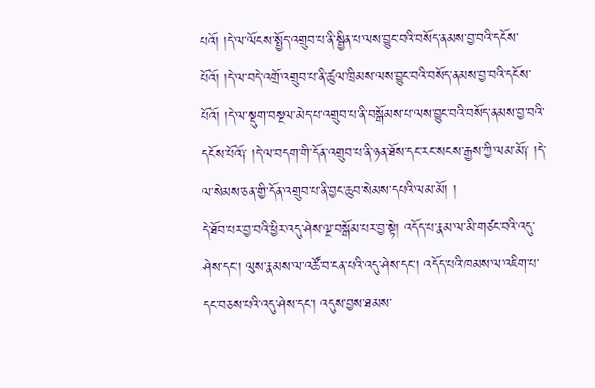པའོ། །དེ་ལ་ལོངས་སྤྱོད་འགྲུབ་པ་ནི་སྦྱིན་པ་ལས་བྱུང་བའི་བསོད་ནམས་བྱ་བའི་དངོས་པོའོ། །དེ་ལ་བདེ་འགྲོ་འགྲུབ་པ་ནི་ཚུལ་ཁྲིམས་ལས་བྱུང་བའི་བསོད་ནམས་བྱ་བའི་དངོས་པོའོ། །དེ་ལ་སྡུག་བསྔལ་མེད་པ་འགྲུབ་པ་ནི་བསྒོམས་པ་ལས་བྱུང་བའི་བསོད་ནམས་བྱ་བའི་དངོས་པོའོ༑ །དེ་ལ་བདག་གི་དོན་འགྲུབ་པ་ནི་ཉན་ཐོས་དང་རང་སངས་རྒྱས་ཀྱི་ལམ་མོ༑ །དེ་ལ་སེམས་ཅན་གྱི་དོན་འགྲུབ་པ་ནི་བྱང་ཆུབ་སེམས་དཔའི་ལམ་མོ། །
དེ་ཐོབ་པར་བྱ་བའི་ཕྱིར་འདུ་ཤེས་ལྔ་བསྒོམ་པར་བྱ་སྟེ། འདོད་པ་རྣམ་ལ་མི་གཙང་བའི་འདུ་ཤེས་དང་། ལུས་རྣམས་ལ་འཚོ་བ་ངན་པའི་འདུ་ཤེས་དང་། འདོད་པའི་ཁམས་ལ་འཇིག་པ་དང་བཅས་པའི་འདུ་ཤེས་དང་། འདུས་བྱས་ཐམས་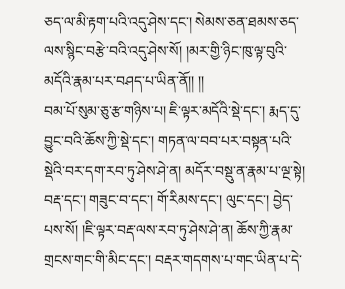ཅད་ལ་མི་རྟག་པའི་འདུ་ཤེས་དང་། སེམས་ཅན་ཐམས་ཅད་ལས་སྙིང་བརྩེ་བའི་འདུ་ཤེས་སོ། །མར་གྱི་ཉིང་ཁུ་ལྟ་བུའི་མདོའི་རྣམ་པར་བཤད་པ་ཡིན་ནོ།། །།
བམ་པོ་སུམ་ཅུ་རྩ་གཉིས་པ། ཇི་ལྟར་མདོའི་སྡེ་དང་། རྨད་དུ་བྱུང་བའི་ཆོས་ཀྱི་སྡེ་དང་། གཏན་ལ་བབ་པར་བསྟན་པའི་སྡེའི་བར་དག་རབ་ཏུ་ཤེས་ཤེ་ན། མདོར་བསྡུ་ན་རྣམ་པ་ལྔ་སྟེ། བརྡ་དང་། གཟུང་བ་དང་། གོ་རིམས་དང་། ལུང་དང་། བྱེད་པས་སོ། །ཇི་ལྟར་བརྡ་ལས་རབ་ཏུ་ཤེས་ཤེ་ན། ཆོས་ཀྱི་རྣམ་གྲངས་གང་གི་མིང་དང་། བརྡར་གདགས་པ་གང་ཡིན་པ་དེ་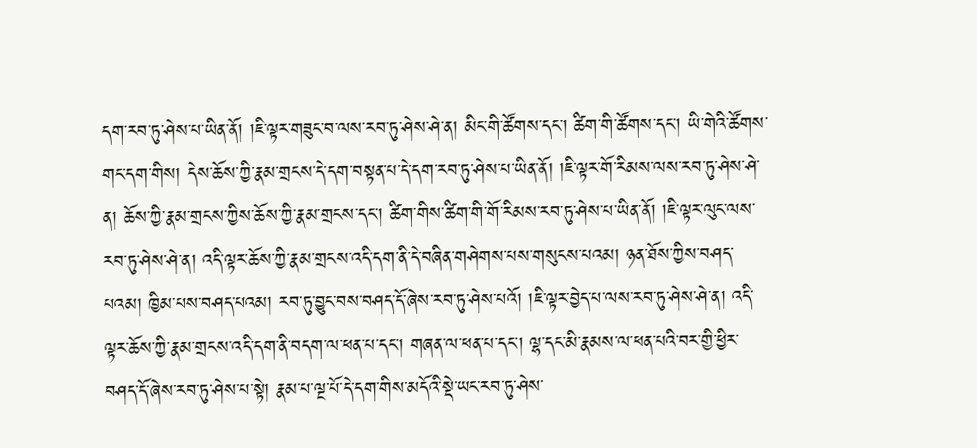དག་རབ་ཏུ་ཤེས་པ་ཡིན་ནོ། །ཇི་ལྟར་གཟུང་བ་ལས་རབ་ཏུ་ཤེས་ཤེ་ན། མིང་གི་ཚོགས་དང་། ཚིག་གི་ཚོགས་དང་། ཡི་གེའི་ཚོགས་གང་དག་གིས། དེས་ཆོས་ཀྱི་རྣམ་གྲངས་དེ་དག་བསྟན་པ་དེ་དག་རབ་ཏུ་ཤེས་པ་ཡིན་ནོ། །ཇི་ལྟར་གོ་རིམས་ལས་རབ་ཏུ་ཤེས་ཤེ་ན། ཆོས་ཀྱི་རྣམ་གྲངས་ཀྱིས་ཆོས་ཀྱི་རྣམ་གྲངས་དང་། ཚིག་གིས་ཚིག་གི་གོ་རིམས་རབ་ཏུ་ཤེས་པ་ཡིན་ནོ། །ཇི་ལྟར་ལུང་ལས་རབ་ཏུ་ཤེས་ཤེ་ན། འདི་ལྟར་ཆོས་ཀྱི་རྣམ་གྲངས་འདི་དག་ནི་དེ་བཞིན་གཤེགས་པས་གསུངས་པའམ། ཉན་ཐོས་ཀྱིས་བཤད་པའམ། ཁྱིམ་པས་བཤད་པའམ། རབ་ཏུ་བྱུང་བས་བཤད་དོ་ཞེས་རབ་ཏུ་ཤེས་པའོ། །ཇི་ལྟར་བྱེད་པ་ལས་རབ་ཏུ་ཤེས་ཤེ་ན། འདི་ལྟར་ཆོས་ཀྱི་རྣམ་གྲངས་འདི་དག་ནི་བདག་ལ་ཕན་པ་དང་། གཞན་ལ་ཕན་པ་དང་། ལྷ་དང་མི་རྣམས་ལ་ཕན་པའི་བར་གྱི་ཕྱིར་བཤད་དོ་ཞེས་རབ་ཏུ་ཤེས་པ་སྟེ། རྣམ་པ་ལྔ་པོ་དེ་དག་གིས་མདོའི་སྡེ་ཡང་རབ་ཏུ་ཤེས་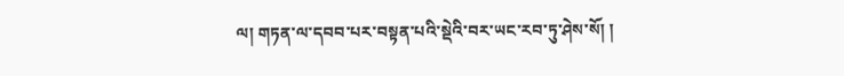ལ། གཏན་ལ་དབབ་པར་བསྟན་པའི་སྡེའི་བར་ཡང་རབ་ཏུ་ཤེས་སོ། །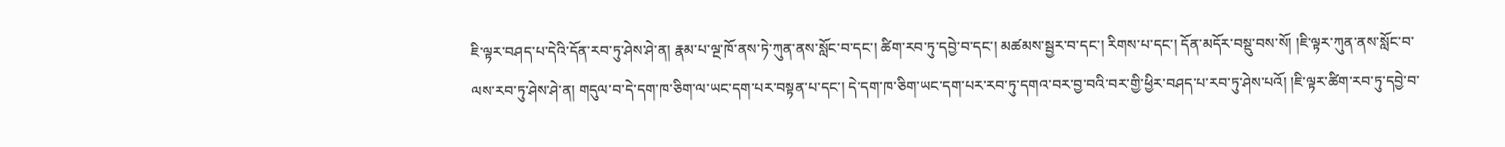ཇི་ལྟར་བཤད་པ་དེའི་དོན་རབ་ཏུ་ཤེས་ཤེ་ན། རྣམ་པ་ལྔ་ཁོ་ནས་ཏེ་ཀུན་ནས་སློང་བ་དང་། ཚིག་རབ་ཏུ་དབྱེ་བ་དང་། མཚམས་སྦྱར་བ་དང་། རིགས་པ་དང་། དོན་མདོར་བསྡུ་བས་སོ། །ཇི་ལྟར་ཀུན་ནས་སློང་བ་ལས་རབ་ཏུ་ཤེས་ཤེ་ན། གདུལ་བ་དེ་དག་ཁ་ཅིག་ལ་ཡང་དག་པར་བསྟན་པ་དང་། དེ་དག་ཁ་ཅིག་ཡང་དག་པར་རབ་ཏུ་དགའ་བར་བྱ་བའི་བར་གྱི་ཕྱིར་བཤད་པ་རབ་ཏུ་ཤེས་པའོ། །ཇི་ལྟར་ཚིག་རབ་ཏུ་དབྱེ་བ་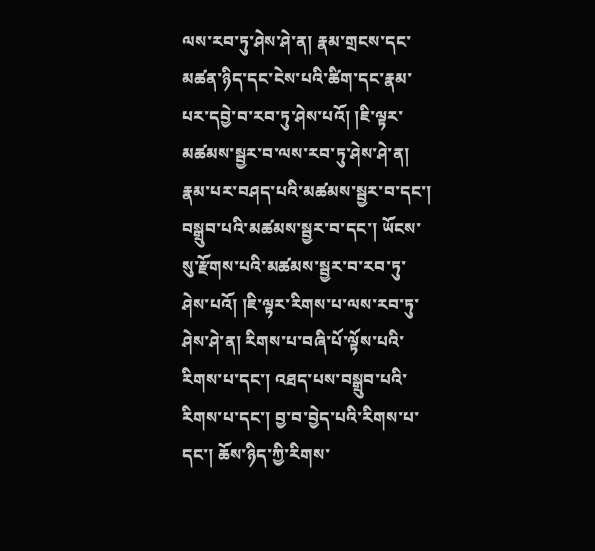ལས་རབ་ཏུ་ཤེས་ཤེ་ན། རྣམ་གྲངས་དང་མཚན་ཉིད་དང་ངེས་པའི་ཚིག་དང་རྣམ་པར་དབྱེ་བ་རབ་ཏུ་ཤེས་པའོ། །ཇི་ལྟར་མཚམས་སྦྱར་བ་ལས་རབ་ཏུ་ཤེས་ཤེ་ན། རྣམ་པར་བཤད་པའི་མཚམས་སྦྱར་བ་དང་། བསྒྲུབ་པའི་མཚམས་སྦྱར་བ་དང་། ཡོངས་སུ་རྫོགས་པའི་མཚམས་སྦྱར་བ་རབ་ཏུ་ཤེས་པའོ། །ཇི་ལྟར་རིགས་པ་ལས་རབ་ཏུ་ཤེས་ཤེ་ན། རིགས་པ་བཞི་པོ་ལྟོས་པའི་རིགས་པ་དང་། འཐད་པས་བསྒྲུབ་པའི་རིགས་པ་དང་། བྱ་བ་བྱེད་པའི་རིགས་པ་དང་། ཆོས་ཉིད་ཀྱི་རིགས་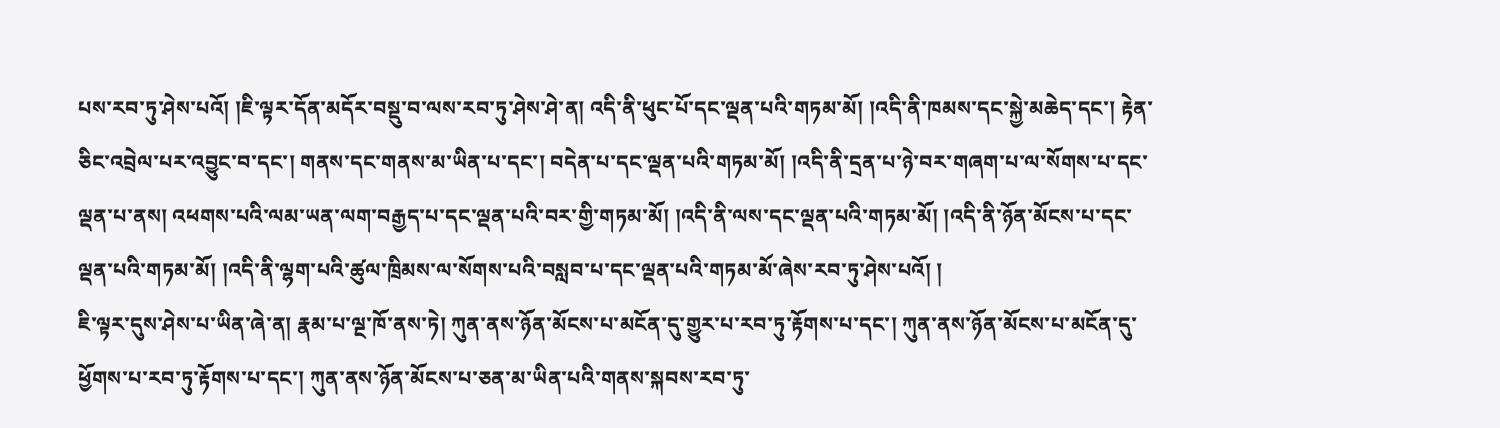པས་རབ་ཏུ་ཤེས་པའོ། །ཇི་ལྟར་དོན་མདོར་བསྡུ་བ་ལས་རབ་ཏུ་ཤེས་ཤེ་ན། འདི་ནི་ཕུང་པོ་དང་ལྡན་པའི་གཏམ་མོ། །འདི་ནི་ཁམས་དང་སྐྱེ་མཆེད་དང་། རྟེན་ཅིང་འབྲེལ་པར་འབྱུང་བ་དང་། གནས་དང་གནས་མ་ཡིན་པ་དང་། བདེན་པ་དང་ལྡན་པའི་གཏམ་མོ། །འདི་ནི་དྲན་པ་ཉེ་བར་གཞག་པ་ལ་སོགས་པ་དང་ལྡན་པ་ནས། འཕགས་པའི་ལམ་ཡན་ལག་བརྒྱད་པ་དང་ལྡན་པའི་བར་གྱི་གཏམ་མོ། །འདི་ནི་ལས་དང་ལྡན་པའི་གཏམ་མོ། །འདི་ནི་ཉོན་མོངས་པ་དང་ལྡན་པའི་གཏམ་མོ། །འདི་ནི་ལྷག་པའི་ཚུལ་ཁྲིམས་ལ་སོགས་པའི་བསླབ་པ་དང་ལྡན་པའི་གཏམ་མོ་ཞེས་རབ་ཏུ་ཤེས་པའོ། །
ཇི་ལྟར་དུས་ཤེས་པ་ཡིན་ཞེ་ན། རྣམ་པ་ལྔ་ཁོ་ནས་ཏེ། ཀུན་ནས་ཉོན་མོངས་པ་མངོན་དུ་གྱུར་པ་རབ་ཏུ་རྟོགས་པ་དང་། ཀུན་ནས་ཉོན་མོངས་པ་མངོན་དུ་ཕྱོགས་པ་རབ་ཏུ་རྟོགས་པ་དང་། ཀུན་ནས་ཉོན་མོངས་པ་ཅན་མ་ཡིན་པའི་གནས་སྐབས་རབ་ཏུ་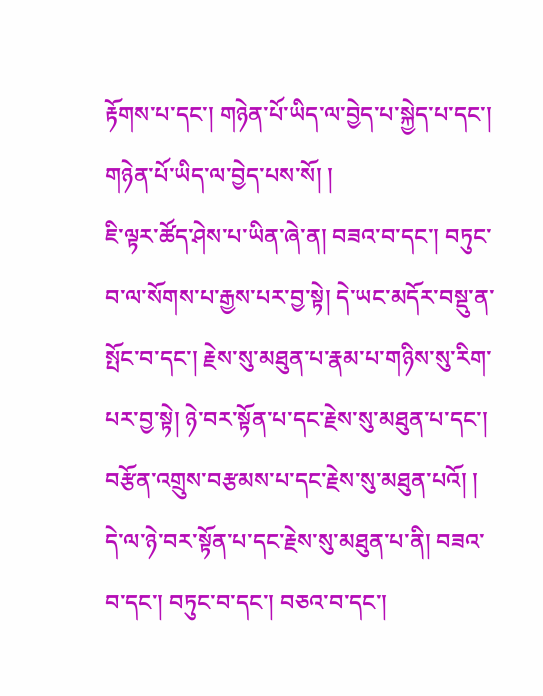རྟོགས་པ་དང་། གཉེན་པོ་ཡིད་ལ་བྱེད་པ་སྐྱེད་པ་དང་། གཉེན་པོ་ཡིད་ལ་བྱེད་པས་སོ། །
ཇི་ལྟར་ཚོད་ཤེས་པ་ཡིན་ཞེ་ན། བཟའ་བ་དང་། བཏུང་བ་ལ་སོགས་པ་རྒྱས་པར་བྱ་སྟེ། དེ་ཡང་མདོར་བསྡུ་ན་སྤོང་བ་དང་། རྗེས་སུ་མཐུན་པ་རྣམ་པ་གཉིས་སུ་རིག་པར་བྱ་སྟེ། ཉེ་བར་སྟོན་པ་དང་རྗེས་སུ་མཐུན་པ་དང་། བརྩོན་འགྲུས་བརྩམས་པ་དང་རྗེས་སུ་མཐུན་པའོ། །
དེ་ལ་ཉེ་བར་སྟོན་པ་དང་རྗེས་སུ་མཐུན་པ་ནི། བཟའ་བ་དང་། བཏུང་བ་དང་། བཅའ་བ་དང་།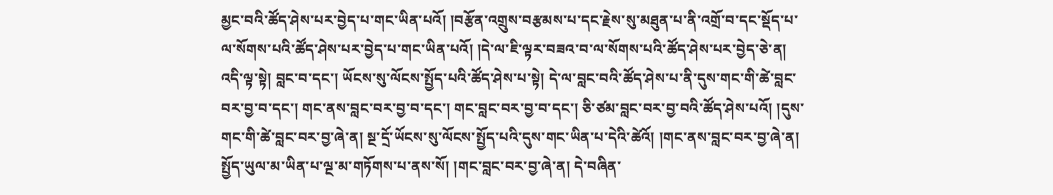མྱང་བའི་ཚོད་ཤེས་པར་བྱེད་པ་གང་ཡིན་པའོ། །བརྩོན་འགྲུས་བརྩམས་པ་དང་རྗེས་སུ་མཐུན་པ་ནི་འགྲོ་བ་དང་སྡོད་པ་ལ་སོགས་པའི་ཚོད་ཤེས་པར་བྱེད་པ་གང་ཡིན་པའོ། །དེ་ལ་ཇི་ལྟར་བཟའ་བ་ལ་སོགས་པའི་ཚོད་ཤེས་པར་བྱེད་ཅེ་ན། འདི་ལྟ་སྟེ། བླང་བ་དང་། ཡོངས་སུ་ལོངས་སྤྱོད་པའི་ཚོད་ཤེས་པ་སྟེ། དེ་ལ་བླང་བའི་ཚོད་ཤེས་པ་ནི་དུས་གང་གི་ཚེ་བླང་བར་བྱ་བ་དང་། གང་ནས་བླང་བར་བྱ་བ་དང་། གང་བླང་བར་བྱ་བ་དང་། ཅི་ཙམ་བླང་བར་བྱ་བའི་ཚོད་ཤེས་པའོ། །དུས་གང་གི་ཚེ་བླང་བར་བྱ་ཞེ་ན། སྔ་དྲོ་ཡོངས་སུ་ལོངས་སྤྱོད་པའི་དུས་གང་ཡིན་པ་དེའི་ཚེའོ། །གང་ནས་བླང་བར་བྱ་ཞེ་ན། སྤྱོད་ཡུལ་མ་ཡིན་པ་ལྔ་མ་གཏོགས་པ་ནས་སོ། །གང་བླང་བར་བྱ་ཞེ་ན། དེ་བཞིན་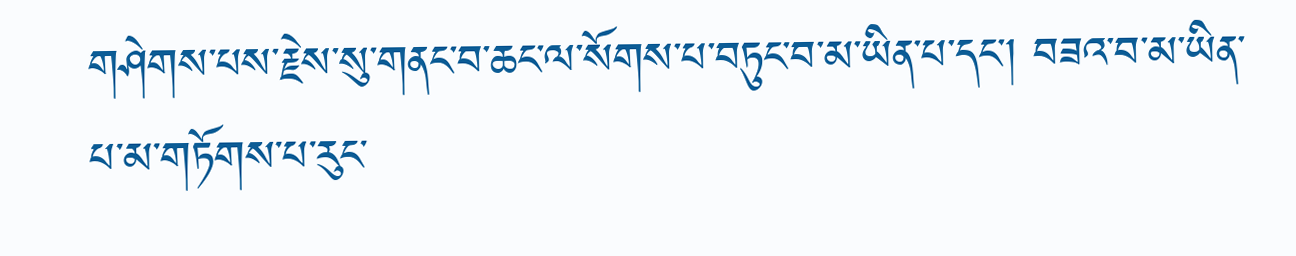གཤེགས་པས་རྗེས་སུ་གནང་བ་ཆང་ལ་སོགས་པ་བཏུང་བ་མ་ཡིན་པ་དང་། བཟའ་བ་མ་ཡིན་པ་མ་གཏོགས་པ་རུང་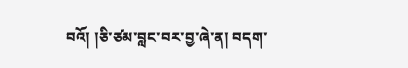བའོ། །ཅི་ཙམ་བླང་བར་བྱ་ཞེ་ན། བདག་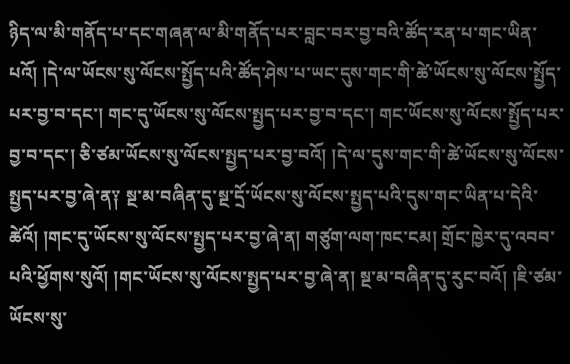ཉིད་ལ་མི་གནོད་པ་དང་གཞན་ལ་མི་གནོད་པར་བླང་བར་བྱ་བའི་ཚོད་རན་པ་གང་ཡིན་པའོ། །དེ་ལ་ཡོངས་སུ་ལོངས་སྤྱོད་པའི་ཚོད་ཤེས་པ་ཡང་དུས་གང་གི་ཚེ་ཡོངས་སུ་ལོངས་སྤྱོད་པར་བྱ་བ་དང་། གང་དུ་ཡོངས་སུ་ལོངས་སྤྱད་པར་བྱ་བ་དང་། གང་ཡོངས་སུ་ལོངས་སྤྱོད་པར་བྱ་བ་དང་། ཅི་ཙམ་ཡོངས་སུ་ལོངས་སྤྱད་པར་བྱ་བའོ། །དེ་ལ་དུས་གང་གི་ཚེ་ཡོངས་སུ་ལོངས་སྤྱད་པར་བྱ་ཞེ་ན༑ སྔ་མ་བཞིན་དུ་སྔ་དྲོ་ཡོངས་སུ་ལོངས་སྤྱད་པའི་དུས་གང་ཡིན་པ་དེའི་ཚེའོ། །གང་དུ་ཡོངས་སུ་ལོངས་སྤྱད་པར་བྱ་ཞེ་ན། གཙུག་ལག་ཁང་ངམ། གྲོང་ཁྱེར་དུ་འབབ་པའི་ཕྱོགས་སུའོ། །གང་ཡོངས་སུ་ལོངས་སྤྱད་པར་བྱ་ཞེ་ན། སྔ་མ་བཞིན་དུ་རུང་བའོ། །ཇི་ཙམ་ཡོངས་སུ་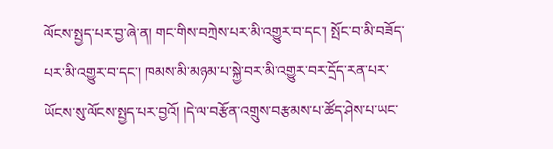ལོངས་སྤྱད་པར་བྱ་ཞེ་ན། གང་གིས་བཀྲེས་པར་མི་འགྱུར་བ་དང་། སྤོང་བ་མི་བཟོད་པར་མི་འགྱུར་བ་དང་། ཁམས་མི་མཉམ་པ་སྐྱེ་བར་མི་འགྱུར་བར་དྲོད་རན་པར་ཡོངས་སུ་ལོངས་སྤྱད་པར་བྱའོ། །དེ་ལ་བརྩོན་འགྲུས་བརྩམས་པ་ཚོད་ཤེས་པ་ཡང་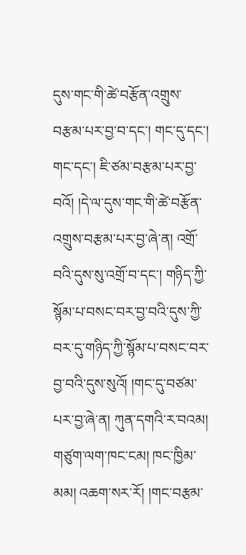དུས་གང་གི་ཚེ་བརྩོན་འགྲུས་བརྩམ་པར་བྱ་བ་དང་། གང་དུ་དང་། གང་དང་། ཇི་ཙམ་བརྩམ་པར་བྱ་བའོ། །དེ་ལ་དུས་གང་གི་ཚེ་བརྩོན་འགྲུས་བརྩམ་པར་བྱ་ཞེ་ན། འགྲོ་བའི་དུས་སུ་འགྲོ་བ་དང་། གཉིད་ཀྱི་སྙོམ་པ་བསང་བར་བྱ་བའི་དུས་ཀྱི་བར་དུ་གཉིད་ཀྱི་སྙོམ་པ་བསང་བར་བྱ་བའི་དུས་སུའོ། །གང་དུ་བཙམ་པར་བྱ་ཞེ་ན། ཀུན་དགའི་ར་བའམ། གཙུག་ལག་ཁང་ངམ། ཁང་ཁྱིམ་མམ། འཆག་སར་རོ། །གང་བརྩམ་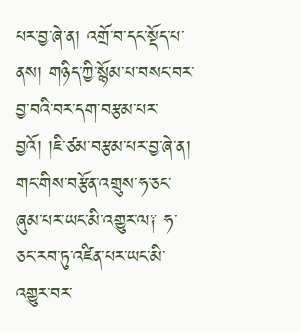པར་བྱ་ཞེ་ན། འགྲོ་བ་དང་སྡོད་པ་ནས། གཉིད་ཀྱི་སྙོམ་པ་བསང་བར་བྱ་བའི་བར་དག་བརྩམ་པར་བྱའོ། །ཇི་ཙམ་བརྩམ་པར་བྱ་ཞེ་ན། གང་གིས་བརྩོན་འགྲུས་ཧ་ཅང་ཞུམ་པར་ཡང་མི་འགྱུར་ལ༑ ཧ་ཅང་རབ་ཏུ་འཛིན་པར་ཡང་མི་འགྱུར་བར་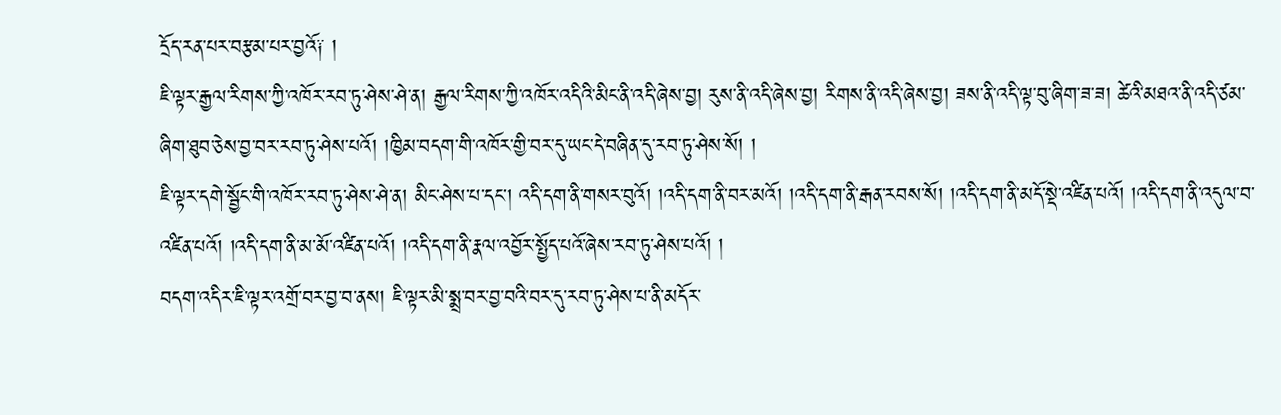དྲོད་རན་པར་བརྩམ་པར་བྱའོ༑ །
ཇི་ལྟར་རྒྱལ་རིགས་ཀྱི་འཁོར་རབ་ཏུ་ཤེས་ཤེ་ན། རྒྱལ་རིགས་ཀྱི་འཁོར་འདིའི་མིང་ནི་འདི་ཞེས་བྱ། རུས་ནི་འདི་ཞེས་བྱ། རིགས་ནི་འདི་ཞེས་བྱ། ཟས་ནི་འདི་ལྟ་བུ་ཞིག་ཟ་ཟ། ཚེའི་མཐའ་ནི་འདི་ཙམ་ཞིག་ཐུབ་ཅེས་བྱ་བར་རབ་ཏུ་ཤེས་པའོ། །ཁྱིམ་བདག་གི་འཁོར་གྱི་བར་དུ་ཡང་དེ་བཞིན་དུ་རབ་ཏུ་ཤེས་སོ། །
ཇི་ལྟར་དགེ་སྦྱོང་གི་འཁོར་རབ་ཏུ་ཤེས་ཤེ་ན། མིང་ཤེས་པ་དང་། འདི་དག་ནི་གསར་བུའོ། །འདི་དག་ནི་བར་མའོ། །འདི་དག་ནི་རྒན་རབས་སོ། །འདི་དག་ནི་མདོ་སྡེ་འཛིན་པའོ། །འདི་དག་ནི་འདུལ་བ་འཛིན་པའོ། །འདི་དག་ནི་མ་མོ་འཛིན་པའོ། །འདི་དག་ནི་རྣལ་འབྱོར་སྤྱོད་པའོ་ཞེས་རབ་ཏུ་ཤེས་པའོ། །
བདག་འདིར་ཇི་ལྟར་འགྲོ་བར་བྱ་བ་ནས། ཇི་ལྟར་མི་སྨྲ་བར་བྱ་བའི་བར་དུ་རབ་ཏུ་ཤེས་པ་ནི་མདོར་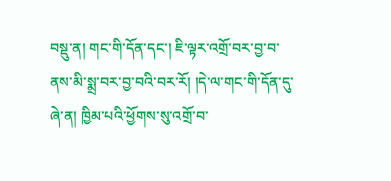བསྡུ་ན། གང་གི་དོན་དང་། ཇི་ལྟར་འགྲོ་བར་བྱ་བ་ནས་མི་སྨྲ་བར་བྱ་བའི་བར་རོ། །དེ་ལ་གང་གི་དོན་དུ་ཞེ་ན། ཁྱིམ་པའི་ཕྱོགས་སུ་འགྲོ་བ་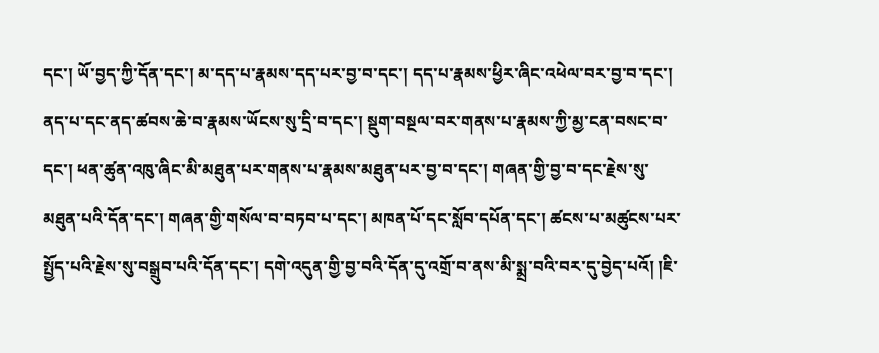དང་། ཡོ་བྱད་ཀྱི་དོན་དང་། མ་དད་པ་རྣམས་དད་པར་བྱ་བ་དང་། དད་པ་རྣམས་ཕྱིར་ཞིང་འཕེལ་བར་བྱ་བ་དང་། ནད་པ་དང་ནད་ཚབས་ཆེ་བ་རྣམས་ཡོངས་སུ་དྲི་བ་དང་། སྡུག་བསྔལ་བར་གནས་པ་རྣམས་ཀྱི་མྱ་ངན་བསང་བ་དང་། ཕན་ཚུན་འཁུ་ཞིང་མི་མཐུན་པར་གནས་པ་རྣམས་མཐུན་པར་བྱ་བ་དང་། གཞན་གྱི་བྱ་བ་དང་རྗེས་སུ་མཐུན་པའི་དོན་དང་། གཞན་གྱི་གསོལ་བ་བཏབ་པ་དང་། མཁན་པོ་དང་སློབ་དཔོན་དང་། ཚངས་པ་མཚུངས་པར་སྤྱོད་པའི་རྗེས་སུ་བསྒྲུབ་པའི་དོན་དང་། དགེ་འདུན་གྱི་བྱ་བའི་དོན་དུ་འགྲོ་བ་ནས་མི་སྨྲ་བའི་བར་དུ་བྱེད་པའོ། །ཇི་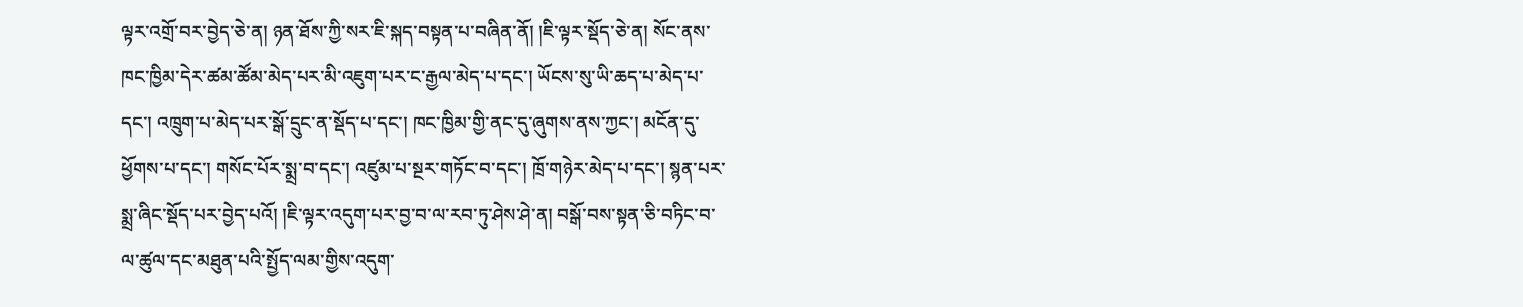ལྟར་འགྲོ་བར་བྱེད་ཅེ་ན། ཉན་ཐོས་ཀྱི་སར་ཇི་སྐད་བསྟན་པ་བཞིན་ནོ། །ཇི་ལྟར་སྡོད་ཅེ་ན། སོང་ནས་ཁང་ཁྱིམ་དེར་ཚམ་ཚོམ་མེད་པར་མི་འཇུག་པར་ང་རྒྱལ་མེད་པ་དང་། ཡོངས་སུ་ཡི་ཆད་པ་མེད་པ་དང་། འཁྲུག་པ་མེད་པར་སྒོ་དྲུང་ན་སྡོད་པ་དང་། ཁང་ཁྱིམ་གྱི་ནང་དུ་ཞུགས་ནས་ཀྱང་། མངོན་དུ་ཕྱོགས་པ་དང་། གསོང་པོར་སྨྲ་བ་དང་། འཛུམ་པ་སྔར་གཏོང་བ་དང་། ཁྲོ་གཉེར་མེད་པ་དང་། སྙན་པར་སྨྲ་ཞིང་སྡོད་པར་བྱེད་པའོ། །ཇི་ལྟར་འདུག་པར་བྱ་བ་ལ་རབ་ཏུ་ཤེས་ཤེ་ན། བསྒོ་བས་སྟན་ཅི་བཏིང་བ་ལ་ཚུལ་དང་མཐུན་པའི་སྤྱོད་ལམ་གྱིས་འདུག་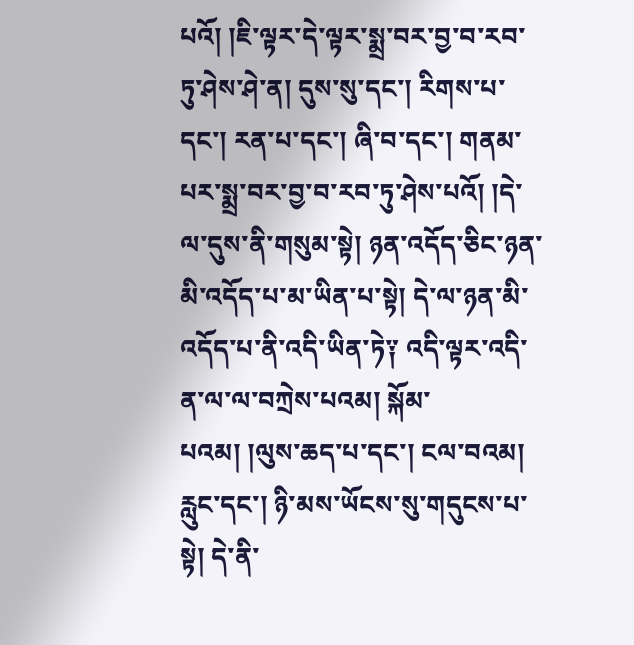པའོ། །ཇི་ལྟར་དེ་ལྟར་སྨྲ་བར་བྱ་བ་རབ་ཏུ་ཤེས་ཤེ་ན། དུས་སུ་དང་། རིགས་པ་དང་། རན་པ་དང་། ཞི་བ་དང་། གནམ་པར་སྨྲ་བར་བྱ་བ་རབ་ཏུ་ཤེས་པའོ། །དེ་ལ་དུས་ནི་གསུམ་སྟེ། ཉན་འདོད་ཅིང་ཉན་མི་འདོད་པ་མ་ཡིན་པ་སྟེ། དེ་ལ་ཉན་མི་འདོད་པ་ནི་འདི་ཡིན་ཏེ༑ འདི་ལྟར་འདི་ན་ལ་ལ་བཀྲེས་པའམ། སྐོམ་པའམ། །ལུས་ཆད་པ་དང་། ངལ་བའམ། རླུང་དང་། ཉི་མས་ཡོངས་སུ་གདུངས་པ་སྟེ། དེ་ནི་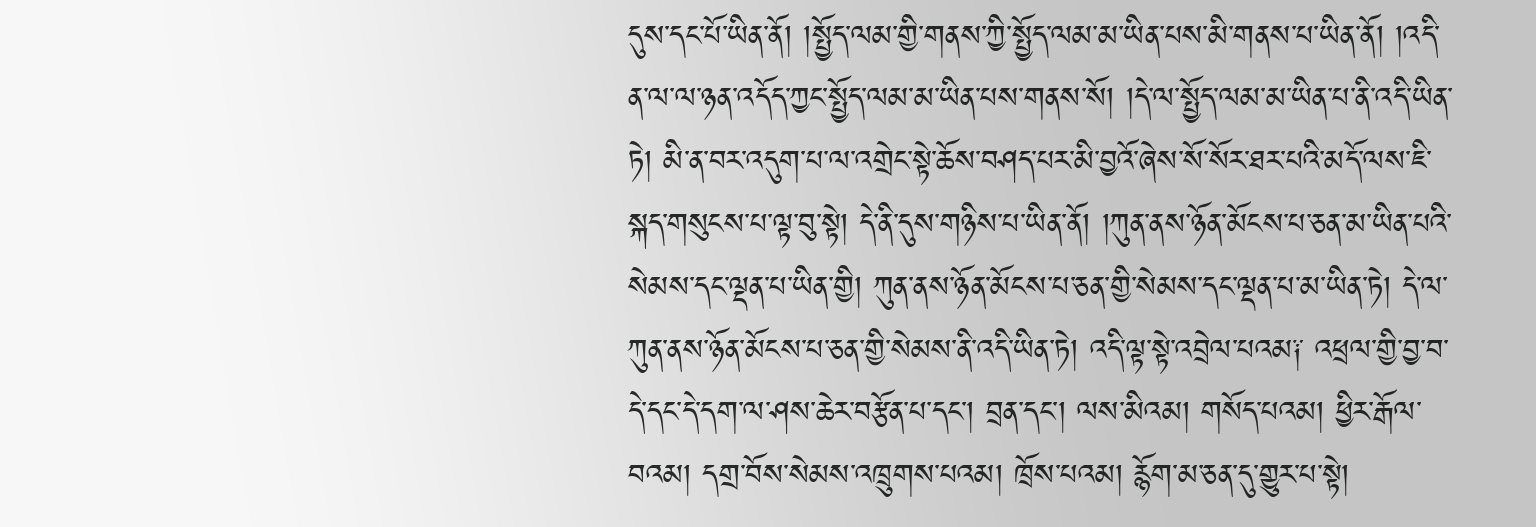དུས་དང་པོ་ཡིན་ནོ། །སྤྱོད་ལམ་གྱི་གནས་ཀྱི་སྤྱོད་ལམ་མ་ཡིན་པས་མི་གནས་པ་ཡིན་ནོ། །འདི་ན་ལ་ལ་ཉན་འདོད་ཀྱང་སྤྱོད་ལམ་མ་ཡིན་པས་གནས་སོ། །དེ་ལ་སྤྱོད་ལམ་མ་ཡིན་པ་ནི་འདི་ཡིན་ཏེ། མི་ན་བར་འདུག་པ་ལ་འགྲེང་སྟེ་ཆོས་བཤད་པར་མི་བྱའོ་ཞེས་སོ་སོར་ཐར་པའི་མདོ་ལས་ཇི་སྐད་གསུངས་པ་ལྟ་བུ་སྟེ། དེ་ནི་དུས་གཉིས་པ་ཡིན་ནོ། །ཀུན་ནས་ཉོན་མོངས་པ་ཅན་མ་ཡིན་པའི་སེམས་དང་ལྡན་པ་ཡིན་གྱི། ཀུན་ནས་ཉོན་མོངས་པ་ཅན་གྱི་སེམས་དང་ལྡན་པ་མ་ཡིན་ཏེ། དེ་ལ་ཀུན་ནས་ཉོན་མོངས་པ་ཅན་གྱི་སེམས་ནི་འདི་ཡིན་ཏེ། འདི་ལྟ་སྟེ་འབྲེལ་པའམ༑ འཕྲལ་གྱི་བྱ་བ་དེ་དང་དེ་དག་ལ་ཤས་ཆེར་བརྩོན་པ་དང་། བྲན་དང་། ལས་མིའམ། གསོད་པའམ། ཕྱིར་རྒོལ་བའམ། དགྲ་བོས་སེམས་འཁྲུགས་པའམ། ཁྲོས་པའམ། རྙོག་མ་ཅན་དུ་གྱུར་པ་སྟེ།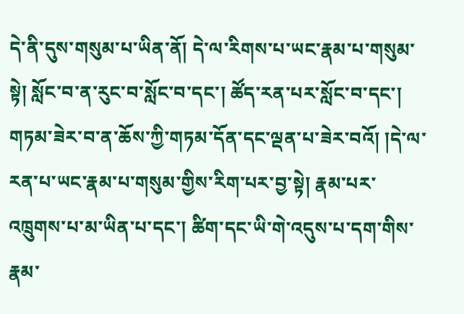དེ་ནི་དུས་གསུམ་པ་ཡིན་ནོ། དེ་ལ་རིགས་པ་ཡང་རྣམ་པ་གསུམ་སྟེ། སློང་བ་ན་རུང་བ་སློང་བ་དང་། ཚོད་རན་པར་སློང་བ་དང་། གཏམ་ཟེར་བ་ན་ཆོས་ཀྱི་གཏམ་དོན་དང་ལྡན་པ་ཟེར་བའོ། །དེ་ལ་རན་པ་ཡང་རྣམ་པ་གསུམ་གྱིས་རིག་པར་བྱ་སྟེ། རྣམ་པར་འཁྲུགས་པ་མ་ཡིན་པ་དང་། ཚིག་དང་ཡི་གེ་འདུས་པ་དག་གིས་རྣམ་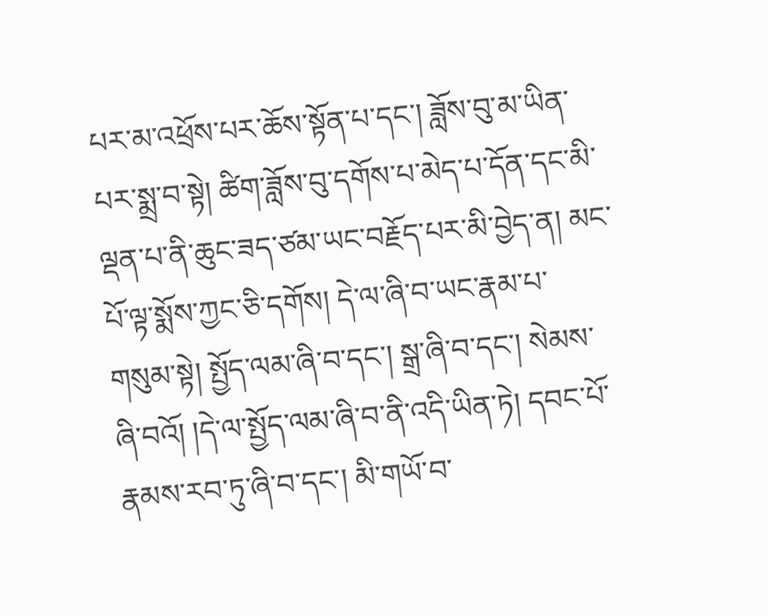པར་མ་འཕྲོས་པར་ཆོས་སྟོན་པ་དང་། ཟློས་བུ་མ་ཡིན་པར་སྨྲ་བ་སྟེ། ཚིག་ཟློས་བུ་དགོས་པ་མེད་པ་དོན་དང་མི་ལྡན་པ་ནི་ཆུང་ཟད་ཙམ་ཡང་བརྗོད་པར་མི་བྱེད་ན། མང་པོ་ལྟ་སྨོས་ཀྱང་ཅི་དགོས། དེ་ལ་ཞི་བ་ཡང་རྣམ་པ་གསུམ་སྟེ། སྤྱོད་ལམ་ཞི་བ་དང་། སྒྲ་ཞི་བ་དང་། སེམས་ཞི་བའོ། །དེ་ལ་སྤྱོད་ལམ་ཞི་བ་ནི་འདི་ཡིན་ཏེ། དབང་པོ་རྣམས་རབ་ཏུ་ཞི་བ་དང་། མི་གཡོ་བ་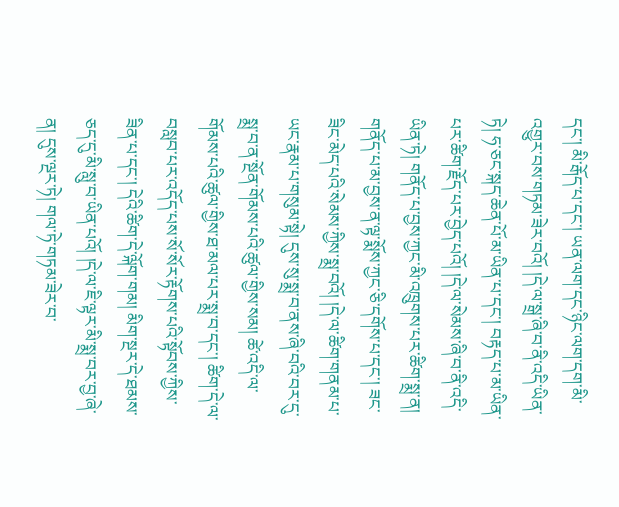དང་། མི་རྒོད་པ་དང་། ཡན་ལག་དང་ཉིང་ལག་དག་མི་འགྱུར་བས་གཏམ་ཟེར་བའོ། །དེ་ལ་སྒྲ་ཞི་བ་ནི་འདི་ཡིན་ཏེ། ཧ་ཅང་སྐད་ཆེན་པོ་མ་ཡིན་པ་དང་། བརྟད་པ་མ་ཡིན་པར་ཚིག་རྗོད་པར་བྱེད་པའོ། །དེ་ལ་སེམས་ཞི་བ་ནི་འདི་ཡིན་ཏེ། གནོད་པ་བྱས་ཀྱང་མི་འཁྲུགས་པར་ཚིག་སྨྲ་ན། གནོད་པ་མ་བྱས་ན་ལྟ་སྨོས་ཀྱང་ཅི་དགོས་པ་དང་། ཟང་ཟིང་མེད་པའི་སེམས་ཀྱིས་སྨྲ་བའོ། །དེ་ལ་ཚིག་གནམ་པ་ཡང་རྣམ་པ་གསུམ་སྟེ། དུས་སུ་སྨྲ་བ་ནས་ཞི་བའི་བར་དུ་སྨྲ་བ་ན་སྔོན་གོམས་པའི་ཚུལ་གྱིས་སམ། ཚེ་འདི་ལ་གོམས་པའི་ཚུལ་གྱིས་ཐ་མལ་པར་སྨྲ་བ་དང་། ཚིག་དེ་ལ་བསླབ་པར་འདོད་པས་སོ་སོར་རྟོགས་པའི་སྟོབས་ཀྱིས་ཟིན་པ་དང་། དེའི་ཚིག་དེ་ལྐོག་གམ། མིག་སྔར་དེ་ཐམས་ཅད་དུ་མི་སླུ་བ་ཡིན་པའོ། །དེ་ལ་ཇི་ལྟར་མི་སྨྲ་བར་བྱ་ཞེ་ན། དུས་ལྔར་ཏེ། གལ་ཏེ་གཏམ་ཟེར་བ་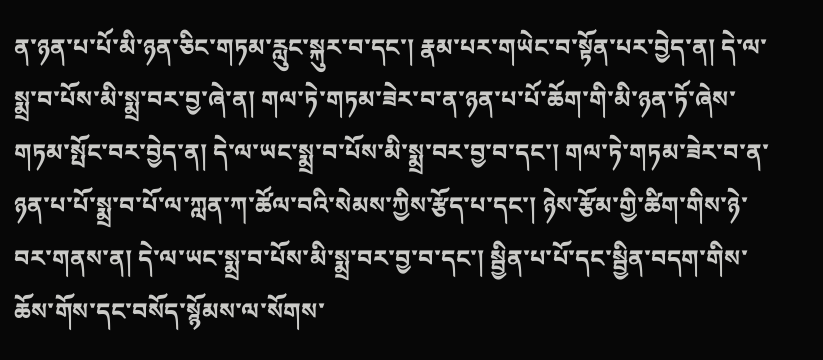ན་ཉན་པ་པོ་མི་ཉན་ཅིང་གཏམ་རླུང་སྐུར་བ་དང་། རྣམ་པར་གཡེང་བ་སྟོན་པར་བྱེད་ན། དེ་ལ་སྨྲ་བ་པོས་མི་སྨྲ་བར་བྱ་ཞེ་ན། གལ་ཏེ་གཏམ་ཟེར་བ་ན་ཉན་པ་པོ་ཆོག་གི་མི་ཉན་ཏོ་ཞེས་གཏམ་སྤོང་བར་བྱེད་ན། དེ་ལ་ཡང་སྨྲ་བ་པོས་མི་སྨྲ་བར་བྱ་བ་དང་། གལ་ཏེ་གཏམ་ཟེར་བ་ན་ཉན་པ་པོ་སྨྲ་བ་པོ་ལ་ཀླན་ཀ་ཚོལ་བའི་སེམས་ཀྱིས་རྩོད་པ་དང་། ཉེས་རྩོམ་གྱི་ཚིག་གིས་ཉེ་བར་གནས་ན། དེ་ལ་ཡང་སྨྲ་བ་པོས་མི་སྨྲ་བར་བྱ་བ་དང་། སྦྱིན་པ་པོ་དང་སྦྱིན་བདག་གིས་ཆོས་གོས་དང་བསོད་སྙོམས་ལ་སོགས་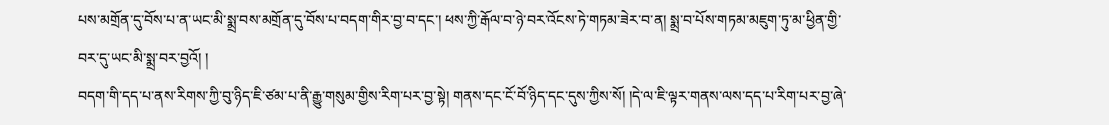པས་མགྲོན་དུ་བོས་པ་ན་ཡང་མི་སྨྲ་བས་མགྲོན་དུ་བོས་པ་བདག་གིར་བྱ་བ་དང་། ཕས་ཀྱི་རྒོལ་བ་ཉེ་བར་འོངས་ཏེ་གཏམ་ཟེར་བ་ན། སྨྲ་བ་པོས་གཏམ་མཇུག་ཏུ་མ་ཕྱིན་གྱི་བར་དུ་ཡང་མི་སྨྲ་བར་བྱའོ། །
བདག་གི་དད་པ་ནས་རིགས་ཀྱི་བུ་ཉིད་ཇི་ཙམ་པ་ནི་རྒྱུ་གསུམ་གྱིས་རིག་པར་བྱ་སྟེ། གནས་དང་ངོ་བོ་ཉིད་དང་དུས་ཀྱིས་སོ། །དེ་ལ་ཇི་ལྟར་གནས་ལས་དད་པ་རིག་པར་བྱ་ཞེ་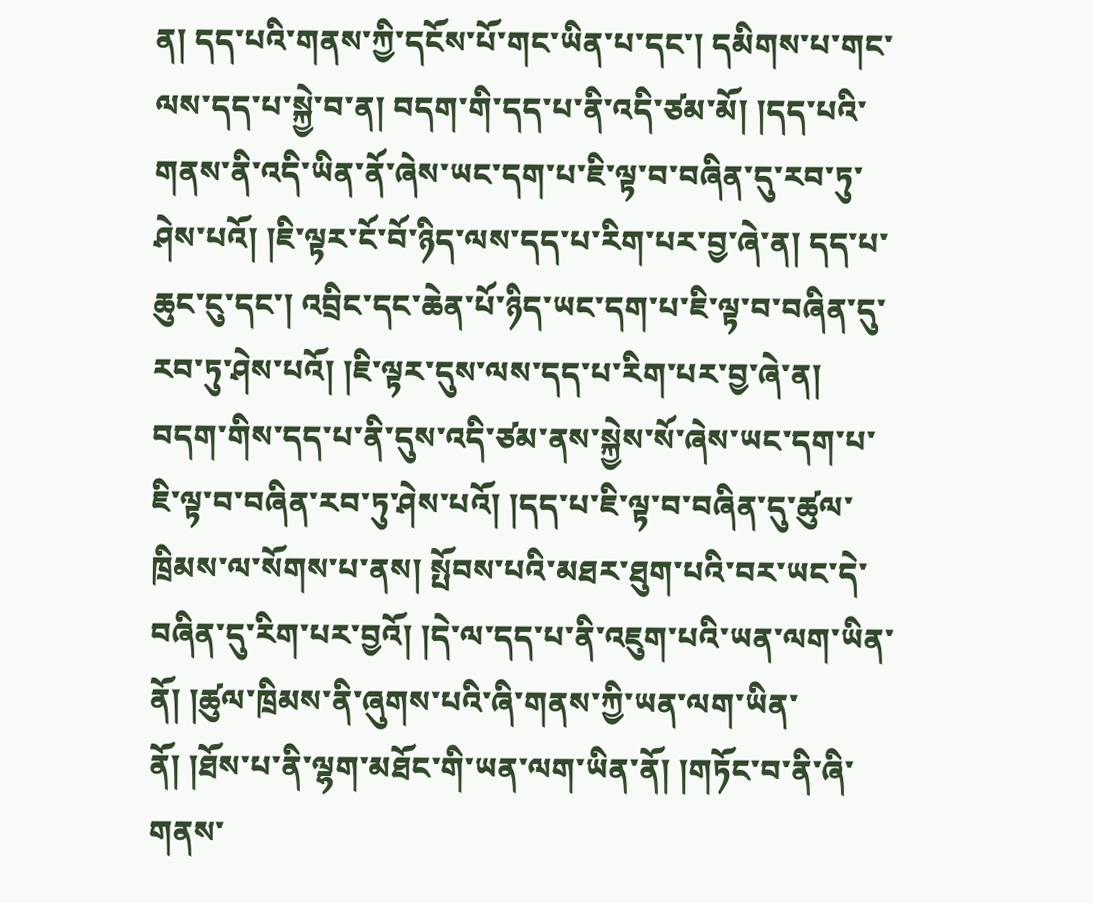ན། དད་པའི་གནས་ཀྱི་དངོས་པོ་གང་ཡིན་པ་དང་། དམིགས་པ་གང་ལས་དད་པ་སྐྱེ་བ་ན། བདག་གི་དད་པ་ནི་འདི་ཙམ་མོ། །དད་པའི་གནས་ནི་འདི་ཡིན་ནོ་ཞེས་ཡང་དག་པ་ཇི་ལྟ་བ་བཞིན་དུ་རབ་ཏུ་ཤེས་པའོ། །ཇི་ལྟར་ངོ་བོ་ཉིད་ལས་དད་པ་རིག་པར་བྱ་ཞེ་ན། དད་པ་ཆུང་ངུ་དང་། འབྲིང་དང་ཆེན་པོ་ཉིད་ཡང་དག་པ་ཇི་ལྟ་བ་བཞིན་དུ་རབ་ཏུ་ཤེས་པའོ། །ཇི་ལྟར་དུས་ལས་དད་པ་རིག་པར་བྱ་ཞེ་ན། བདག་གིས་དད་པ་ནི་དུས་འདི་ཙམ་ནས་སྐྱེས་སོ་ཞེས་ཡང་དག་པ་ཇི་ལྟ་བ་བཞིན་རབ་ཏུ་ཤེས་པའོ། །དད་པ་ཇི་ལྟ་བ་བཞིན་དུ་ཚུལ་ཁྲིམས་ལ་སོགས་པ་ནས། སྤོབས་པའི་མཐར་ཐུག་པའི་བར་ཡང་དེ་བཞིན་དུ་རིག་པར་བྱའོ། །དེ་ལ་དད་པ་ནི་འཇུག་པའི་ཡན་ལག་ཡིན་ནོ། །ཚུལ་ཁྲིམས་ནི་ཞུགས་པའི་ཞི་གནས་ཀྱི་ཡན་ལག་ཡིན་ནོ། །ཐོས་པ་ནི་ལྷག་མཐོང་གི་ཡན་ལག་ཡིན་ནོ། །གཏོང་བ་ནི་ཞི་གནས་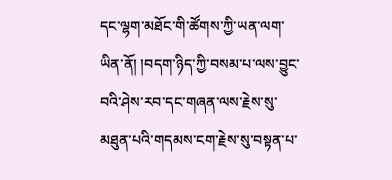དང་ལྷག་མཐོང་གི་ཚོགས་ཀྱི་ཡན་ལག་ཡིན་ནོ། །བདག་ཉིད་ཀྱི་བསམ་པ་ལས་བྱུང་བའི་ཤེས་རབ་དང་གཞན་ལས་རྗེས་སུ་མཐུན་པའི་གདམས་ངག་རྗེས་སུ་བསྟན་པ་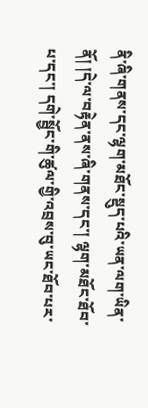ནི་ཞི་གནས་དང་ལྷག་མཐོང་སྡུད་པའི་ཡན་ལག་ཡིན་ནོ། །དེ་ལ་བརྟེན་ནས་ཞི་གནས་དང་། ལྷག་མཐོང་ཐོབ་པ་དང་། དགེ་སྦྱོང་གི་ཚུལ་གྱི་འབྲས་བུ་ཡང་ཐོབ་པར་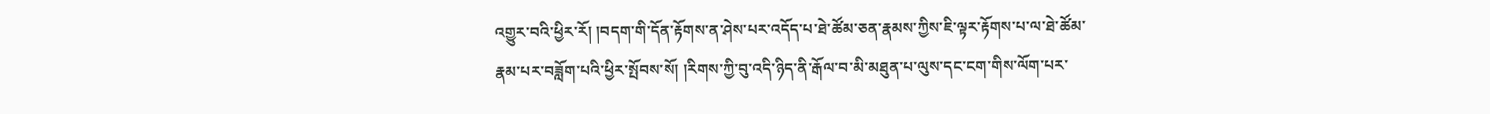འགྱུར་བའི་ཕྱིར་རོ། །བདག་གི་དོན་རྟོགས་ན་ཤེས་པར་འདོད་པ་ཐེ་ཚོམ་ཅན་རྣམས་ཀྱིས་ཇི་ལྟར་རྟོགས་པ་ལ་ཐེ་ཚོམ་རྣམ་པར་བཟློག་པའི་ཕྱིར་སྤོབས་སོ། །རིགས་ཀྱི་བུ་འདི་ཉིད་ནི་རྒོལ་བ་མི་མཐུན་པ་ལུས་དང་ངག་གིས་ལོག་པར་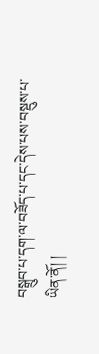བསྒྲུབ་པ་དག་ལ་བཟོད་པ་དང་དེས་པས་བསྡུས་པ་ཡིན་ནོ། །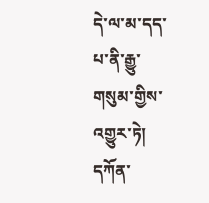དེ་ལ་མ་དད་པ་ནི་རྒྱུ་གསུམ་གྱིས་འགྱུར་ཏེ། དཀོན་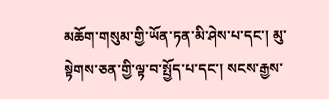མཆོག་གསུམ་གྱི་ཡོན་ཏན་མི་ཤེས་པ་དང་། མུ་སྟེགས་ཅན་གྱི་ལྟ་བ་སྤྱོད་པ་དང་། སངས་རྒྱས་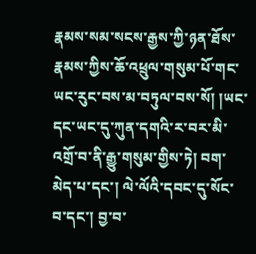རྣམས་སམ་སངས་རྒྱས་ཀྱི་ཉན་ཐོས་རྣམས་ཀྱིས་ཆོ་འཕྲུལ་གསུམ་པོ་གང་ཡང་རུང་བས་མ་བཏུལ་བས་སོ། །ཡང་དང་ཡང་དུ་ཀུན་དགའི་ར་བར་མི་འགྲོ་བ་ནི་རྒྱུ་གསུམ་གྱིས་ཏེ། བག་མེད་པ་དང་། ལེ་ལོའི་དབང་དུ་སོང་བ་དང་། བྱ་བ་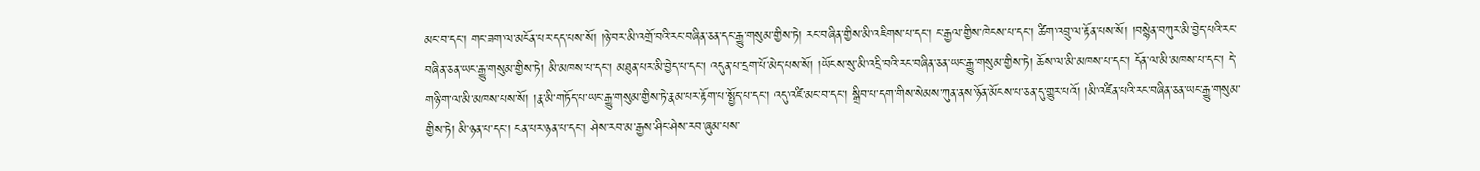མང་བ་དང་། གང་ཟག་ལ་མངོན་པར་དད་པས་སོ། །ཉེ་བར་མི་འགྲོ་བའི་རང་བཞིན་ཅན་དང་རྒྱུ་གསུམ་གྱིས་ཏེ། རང་བཞིན་གྱིས་མི་འཇིགས་པ་དང་། ང་རྒྱལ་གྱིས་ཁེངས་པ་དང་། ཚིག་འབྲུ་ལ་རྟོན་པས་སོ། །བསྙེན་བཀུར་མི་བྱེད་པའི་རང་བཞིན་ཅན་ཡང་རྒྱུ་གསུམ་གྱིས་ཏེ། མི་མཁས་པ་དང་། མཐུན་པར་མི་བྱེད་པ་དང་། འདུན་པ་དྲག་པོ་མེད་པས་སོ། །ཡོངས་སུ་མི་འདྲི་བའི་རང་བཞིན་ཅན་ཡང་རྒྱུ་གསུམ་གྱིས་ཏེ། ཆོས་ལ་མི་མཁས་པ་དང་། དོན་ལ་མི་མཁས་པ་དང་། དེ་གཉི་ག་ལ་མི་མཁས་པས་སོ། །རྣ་མི་གཏོད་པ་ཡང་རྒྱུ་གསུམ་གྱིས་ཏེ་རྣམ་པར་རྟོག་པ་སྤྱོད་པ་དང་། འདུ་འཛི་མང་བ་དང་། སྒྲིབ་པ་དག་གིས་སེམས་ཀུན་ནས་ཉོན་མོངས་པ་ཅན་དུ་གྱུར་པའོ། །མི་འཛིན་པའི་རང་བཞིན་ཅན་ཡང་རྒྱུ་གསུམ་གྱིས་ཏེ། མི་ཉན་པ་དང་། ངན་པར་ཉན་པ་དང་། ཤེས་རབ་མ་རྒྱས་ཤིང་ཤེས་རབ་ཞུམ་པས་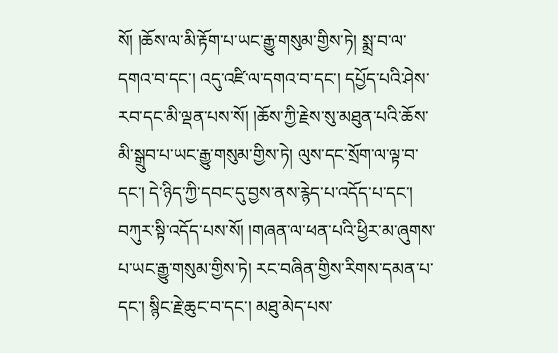སོ། །ཆོས་ལ་མི་རྟོག་པ་ཡང་རྒྱུ་གསུམ་གྱིས་ཏེ། སྨྲ་བ་ལ་དགའ་བ་དང་། འདུ་འཛི་ལ་དགའ་བ་དང་། དཔྱོད་པའི་ཤེས་རབ་དང་མི་ལྡན་པས་སོ། །ཆོས་ཀྱི་རྗེས་སུ་མཐུན་པའི་ཆོས་མི་སྒྲུབ་པ་ཡང་རྒྱུ་གསུམ་གྱིས་ཏེ། ལུས་དང་སྲོག་ལ་ལྟ་བ་དང་། དེ་ཉིད་ཀྱི་དབང་དུ་བྱས་ནས་རྙེད་པ་འདོད་པ་དང་། བཀུར་སྟི་འདོད་པས་སོ། །གཞན་ལ་ཕན་པའི་ཕྱིར་མ་ཞུགས་པ་ཡང་རྒྱུ་གསུམ་གྱིས་ཏེ། རང་བཞིན་གྱིས་རིགས་དམན་པ་དང་། སྙིང་རྗེ་ཆུང་བ་དང་། མཐུ་མེད་པས་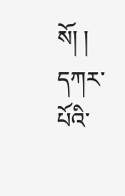སོ། །
དཀར་པོའི་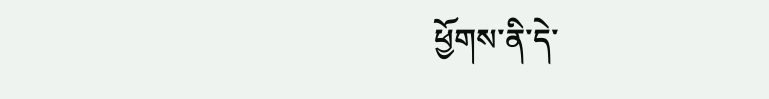ཕྱོགས་ནི་དེ་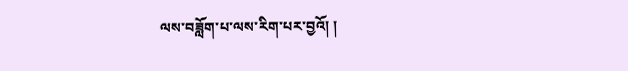ལས་བཟློག་པ་ལས་རིག་པར་བྱའོ། །